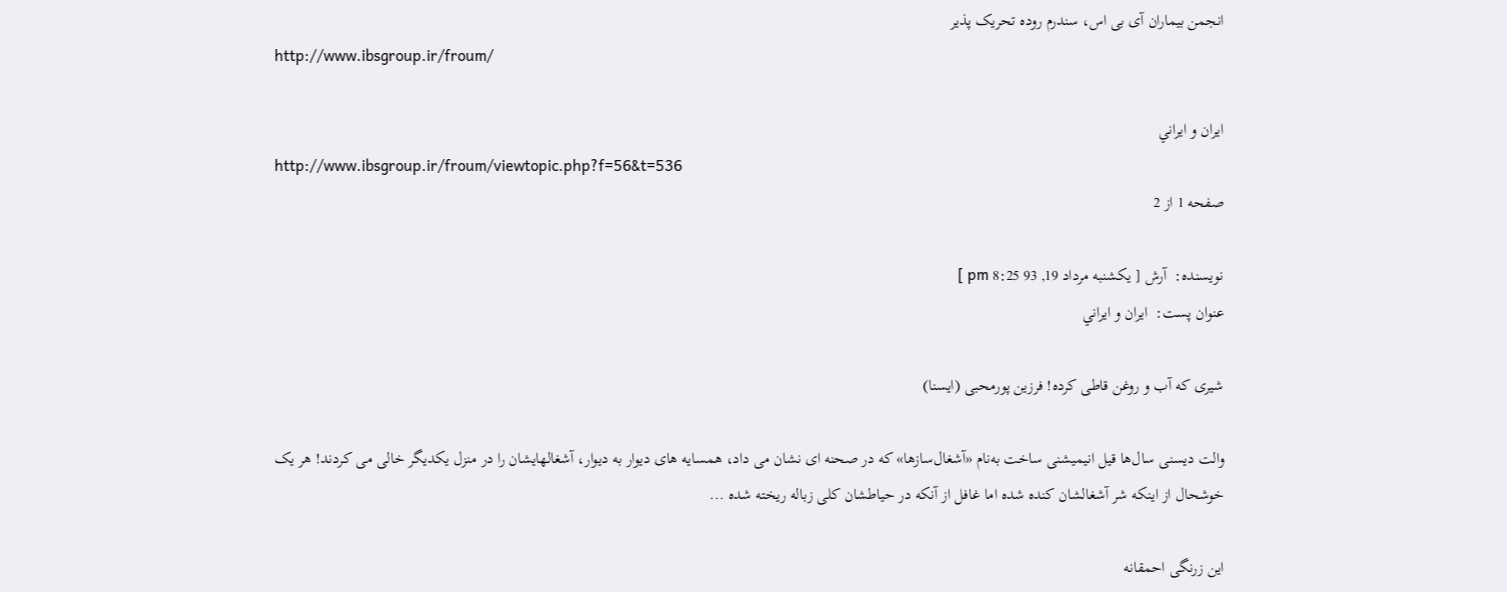انجمن بیماران آی بی اس، سندرم روده تحریک پذیر
http://www.ibsgroup.ir/froum/

ايران و ايراني
http://www.ibsgroup.ir/froum/viewtopic.php?f=56&t=536
صفحه 1 از 2

نویسنده:  آرش [ یکشنبه مرداد 19, 93 8:25 pm ]
عنوان پست:  ايران و ايراني

شیری که آب و روغن قاطی کرده! فرزین پورمحبی (ايسنا)

والت دیسنی سال‌ها قیل انیمیشنی ساخت به‌نام «آشغال‌سازها» که در صحنه ای نشان می داد، همسایه های دیوار به دیوار، آشغالهایشان را در منزل یکدیگر خالی می کردند! هر یک خوشحال از اینکه شر آشغالشان کنده شده اما غافل از آنکه در حیاطشان کلی زباله ریخته شده ...

این زرنگی احمقانه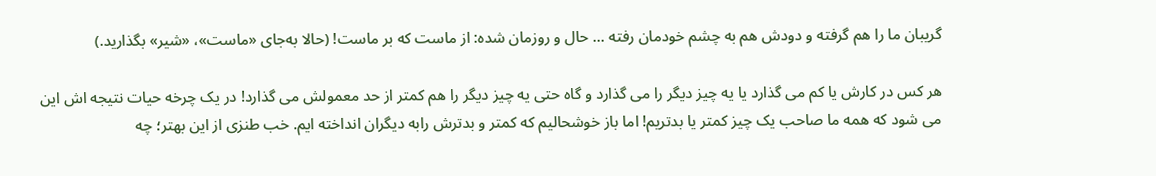گریبان ما را هم گرفته و دودش هم به چشم خودمان رفته ... حال و روزمان شده: از ماست که بر ماست! (حالا به‌جای «ماست»، «شیر» بگذارید.)

هر کس در کارش یا کم می گذارد یا یه چیز دیگر را می گذارد و گاه حتی یه چیز دیگر را هم کمتر از حد معمولش می گذارد! در یک چرخه حیات نتیجه اش این می شود که همه ما صاحب یک چیز کمتر یا بدتریم! اما باز خوشحالیم که کمتر و بدترش رابه دیگران انداخته ایم. خب طنزی از این بهتر؛ چه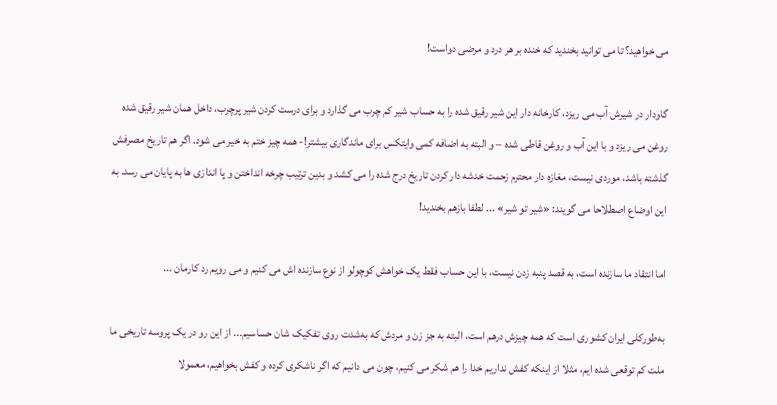می خواهید؟ تا می توانید بخندید که خنده بر هر درد و مرضی دواست!

گاودار در شیرش آب می ریزد، کارخانه دار این شیر رقیق شده را به حساب شیر کم چرب می گذارد و برای درست کردن شیر پرچرب، داخل همان شیر رقیق شده روغن می ریزد و با این آب و روغن قاطی شده – و البته به اضافه کمی وایتکس برای ماندگاری بیشتر!- همه چیز ختم به خیر می شود. اگر هم تاریخ مصرفش گذشته باشد، موردی نیست، مغازه دار محترم زحمت خدشه دار کردن تاریخ درج شده را می کشد و بدین ترتیب چرخه انداختن و پا اندازی ها به پایان می رسد. به این اوضاع اصطلاحا می گویند: «شیر تو شیر» ... لطفا بازهم بخندید!

اما انتقاد ما سازنده است، به قصد پنبه زدن نیست، با این حساب فقط یک خواهش کوچولو از نوع سازنده اش می کنیم و می رویم رد کارمان ...

به‌طورکلی ایران کشوری است که همه چیزش درهم است، البته به جز زن و مردش که به‌شدت روی تفکیک شان حساسیم... از این رو در یک پروسه تاریخی ما ملت کم توقعی شده ایم، مثلا از اینکه کفش نداریم خدا را هم شکر می کنیم، چون می دانیم که اگر ناشکری کرده و کفش بخواهیم، معمولا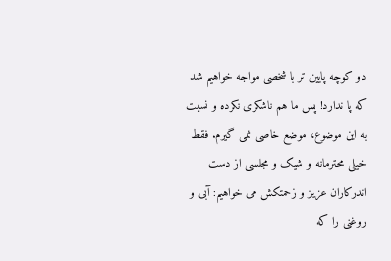دو کوچه پایین تر با شخصی مواجه خواهیم شد که پا ندارد! پس ما هم ناشکری نکرده و نسبت به این موضوع، موضع خاصی نمی گیرم. فقط خیلی محترمانه و شیک و مجلسی از دست اندرکاران عزیز و زحمتکش می خواهیم: آبی و روغنی را که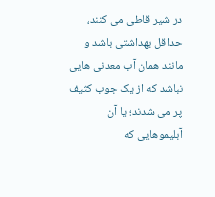در شیر قاطی می کنند، حداقل بهداشتی باشد و مانند همان آب معدنی هایی نباشد که از یک جوب کثیف پر می شدند؛ یا آن آبلیموهایی که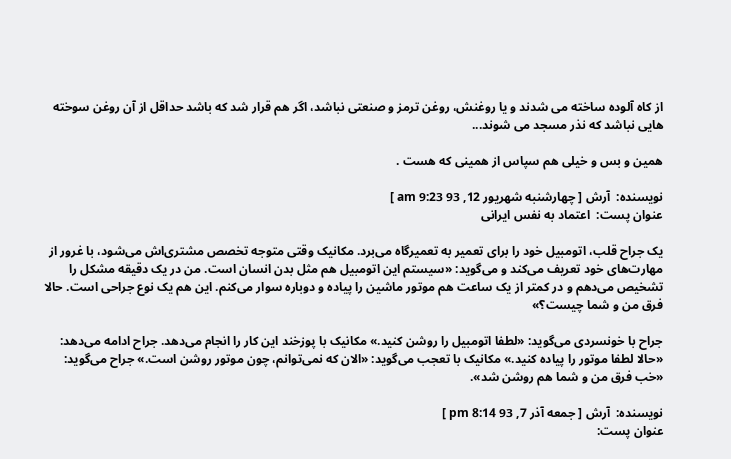از کاه آلوده ساخته می شدند و یا روغنش، روغن ترمز و صنعتی نباشد، اگر هم قرار شد که باشد حداقل از آن روغن سوخته هایی نباشد که نذر مسجد می شوند...

همین و بس و خیلی هم سپاس از همینی که هست .

نویسنده:  آرش [ چهارشنبه شهریور 12, 93 9:23 am ]
عنوان پست:  اعتماد به نفس ایرانی

یک جراح قلب، اتومبیل خود را برای تعمیر به تعمیرگاه می‌برد. مکانیک وقتی متوجه تخصص مشتری‌اش می‌شود، با غرور از مهارت‌های خود تعریف می‌کند و می‌گوید: «سیستم این اتومبیل هم مثل بدن انسان است. من در یک دقیقه مشکل را تشخیص می‌دهم و در کمتر از یک ساعت هم موتور ماشین را پیاده و دوباره سوار می‌کنم. این هم یک نوع جراحی است. حالا فرق من و شما چیست؟»

جراح با خونسردی می‌گوید: «لطفا اتومبیل را روشن کنید.» مکانیک با پوزخند این کار را انجام می‌دهد. جراح ادامه می‌دهد: «حالا لطفا موتور را پیاده کنید.» مکانیک با تعجب می‌گوید: «الان که نمی‌توانم، چون موتور روشن است.» جراح می‌گوید: «خب فرق من و شما هم روشن شد».

نویسنده:  آرش [ جمعه آذر 7, 93 8:14 pm ]
عنوان پست: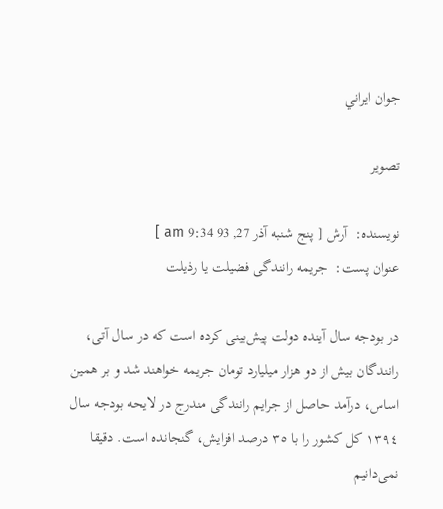جوان ايراني

تصویر

نویسنده:  آرش [ پنج شنبه آذر 27, 93 9:34 am ]
عنوان پست:  جریمه رانندگی فضیلت یا رذیلت

در بودجه سال آینده دولت پیش‌بینی کرده است که در سال آتی، رانندگان بیش از دو هزار میلیارد تومان جریمه خواهند شد و بر همین اساس، درآمد حاصل از جرایم رانندگی مندرج در لایحه بودجه سال ١٣٩٤ کل کشور را با ٣٥ درصد افزایش، گنجانده است. دقیقا نمی‌دانیم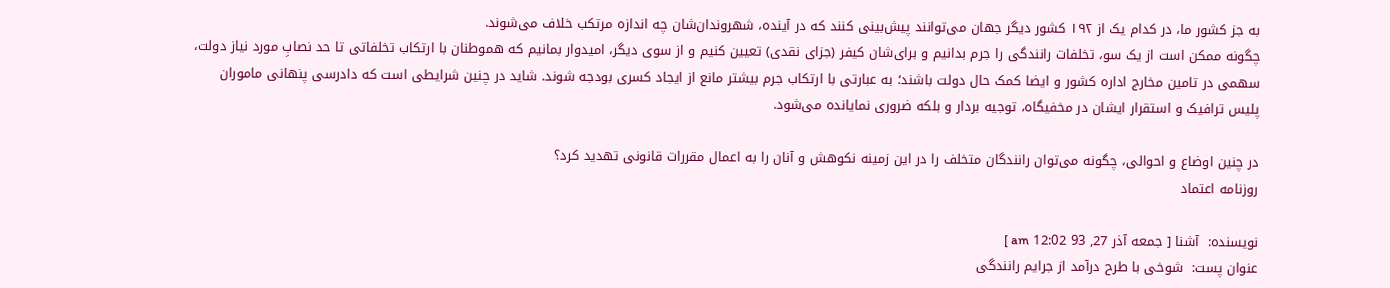به جز کشور ما، در کدام یک از ١٩٢ کشور دیگر جهان می‌توانند پیش‌بینی کنند که در آینده، شهروندان‌شان چه اندازه مرتکب خلاف می‌شوند.
چگونه ممکن است از یک سو، تخلفات رانندگی را جرم بدانیم و برای‌شان کیفر (جزای نقدی) تعیین کنیم و از سوی دیگر، امیدوار بمانیم که هموطنان با ارتکاب تخلفاتی تا حد نصابِ مورد نیاز دولت، سهمی در تامین مخارج اداره کشور و ایضا کمک حال دولت باشند؛ به عبارتی با ارتکاب جرم بیشتر مانع از ایجاد کسری بودجه شوند. شاید در چنین شرایطی است که دادرسی پنهانی ماموران پلیس ترافیک و استقرار ایشان در مخفیگاه، توجیه بردار و بلکه ضروری نمایانده می‌شود.

در چنین اوضاع و احوالی، چگونه می‌توان رانندگان متخلف را در این زمینه نکوهش و آنان را به اعمال مقررات قانونی تهدید کرد؟
روزنامه اعتماد

نویسنده:  آشنا [ جمعه آذر 27, 93 12:02 am ]
عنوان پست:  شوخی با طرح درآمد از جرایم رانندگی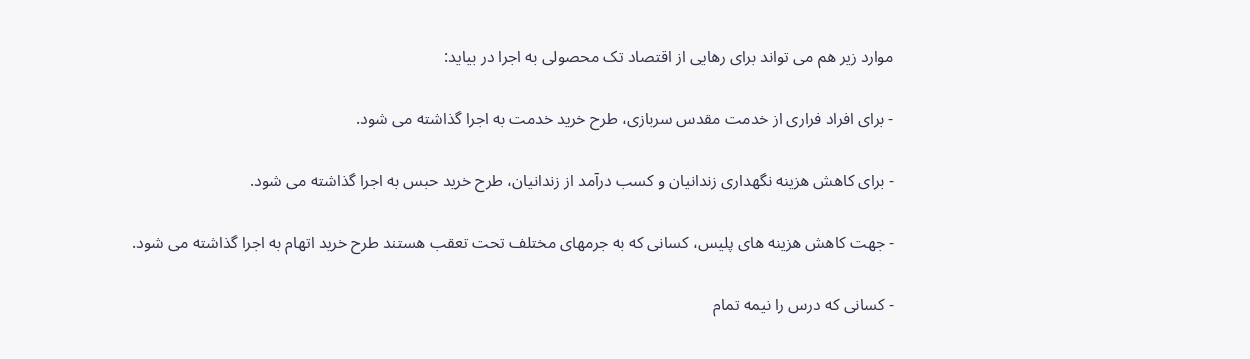موارد زیر هم می تواند برای رهایی از اقتصاد تک محصولی به اجرا در بیاید:

- برای افراد فراری از خدمت مقدس سربازی، طرح خرید خدمت به اجرا گذاشته می شود.

- برای کاهش هزینه نگهداری زندانیان و کسب درآمد از زندانیان، طرح خرید حبس به اجرا گذاشته می شود.

- جهت کاهش هزینه های پلیس، کسانی که به جرمهای مختلف تحت تعقب هستند طرح خرید اتهام به اجرا گذاشته می شود.

- کسانی که درس را نیمه تمام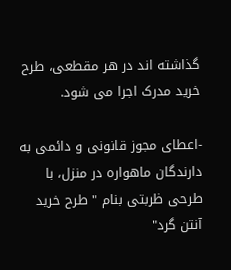گذاشته اند در هر مقطعی، طرح خرید مدرک اجرا می شود.

-اعطای مجوز قانونی و دائمی به دارندگان ماهواره در منزل، با طرحی ظربتی بنام " طرح خرید آنتن گرد"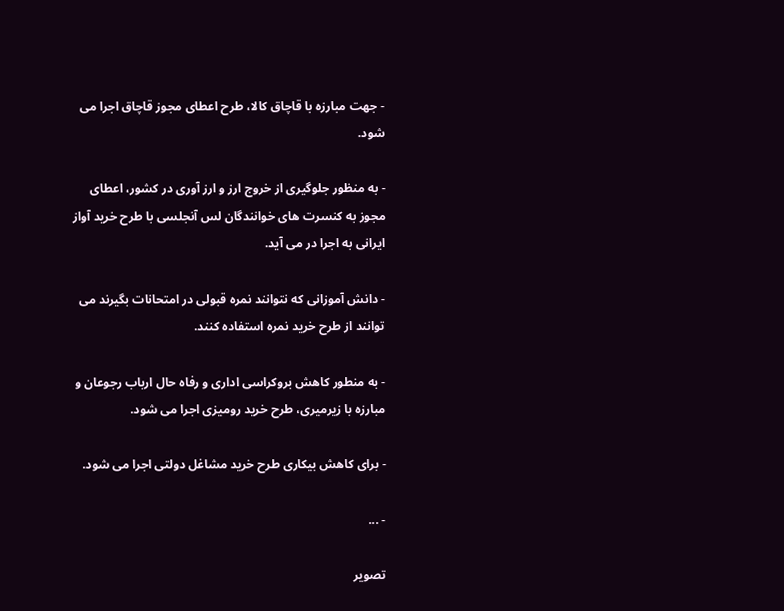- جهت مبارزه با قاچاق کالا، طرح اعطای مجوز قاچاق اجرا می شود.

- به منظور جلوگیری از خروج ارز و ارز آوری در کشور، اعطای مجوز به کنسرت های خوانندگان لس آنجلسی با طرح خرید آواز ایرانی به اجرا در می آید.

- دانش آموزانی که نتوانند نمره قبولی در امتحانات بگیرند می توانند از طرح خرید نمره استفاده کنند.

- به منطور کاهش بروکراسی اداری و رفاه حال ارباب رجوعان و مبارزه با زیرمیری، طرح خرید رومیزی اجرا می شود.

- برای کاهش بیکاری طرح خرید مشاغل دولتی اجرا می شود.

- ...

تصویر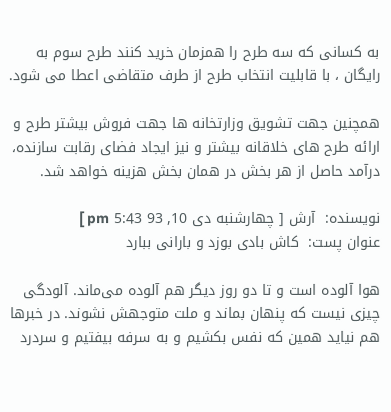به کسانی که سه طرح را همزمان خرید کنند طرح سوم به رایگان ، با قابلیت انتخاب طرح از طرف متقاضی اعطا می شود.

همچنین جهت تشویق وزارتخانه ها جهت فروش بیشتر طرح و ارائه طرح های خلاقانه بیشتر و نیز ایجاد فضای رقابت سازنده، درآمد حاصل از هر بخش در همان بخش هزینه خواهد شد.

نویسنده:  آرش [ چهارشنبه دی 10, 93 5:43 pm ]
عنوان پست:  کاش بادی بوزد و بارانی ببارد

هوا آلوده است و تا دو روز دیگر هم آلوده می‌ماند. آلودگی چیزی نیست که پنهان بماند و ملت متوجهش نشوند. در خبرها هم نیاید همین که نفس بکشیم و به سرفه بیفتیم و سردرد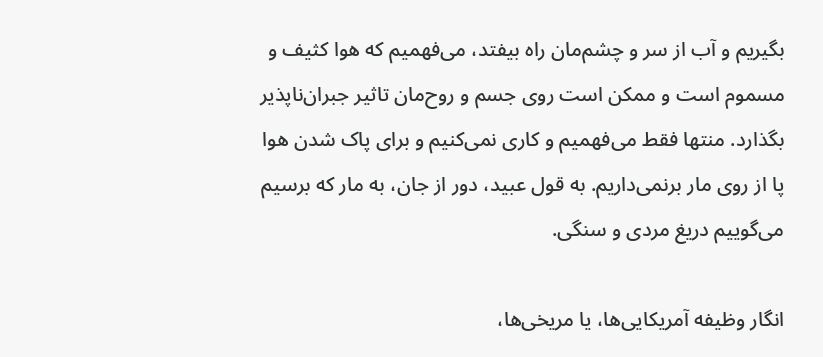بگیریم و آب از سر و چشم‌مان راه بیفتد، می‌فهمیم که هوا کثیف و مسموم است و ممکن است روی جسم و روح‌مان تاثیر جبران‌ناپذیر بگذارد. منتها فقط می‌فهمیم و کاری نمی‌کنیم و برای پاک شدن هوا پا از روی مار برنمی‌داریم. به قول عبید، دور از جان، به مار که برسیم می‌گوییم دریغ مردی و سنگی.

انگار وظیفه آمریکایی‌ها، یا مریخی‌ها،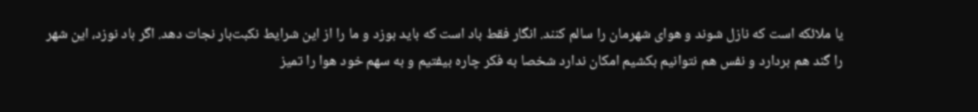یا ملائکه است که نازل شوند و هوای شهرمان را سالم کنند. انگار فقط باد است که باید بوزد و ما را از این شرایط نکبت‌بار نجات دهد. اگر باد نوزد، این شهر را گند هم بردارد و نفس هم نتوانیم بکشیم امکان ندارد شخصا به فکر چاره بیفتیم و به سهم خود هوا را تمیز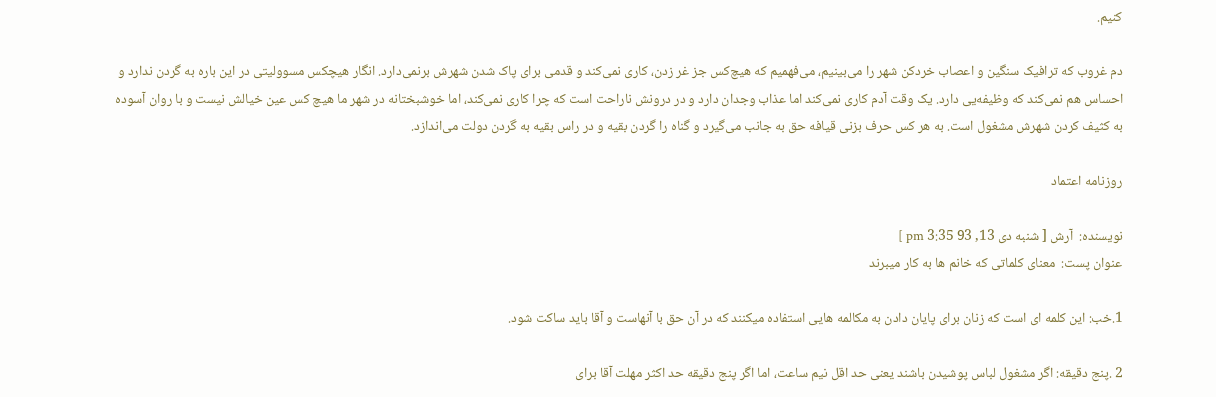کنیم.

دم غروب که ترافیک سنگین و اعصاب خرد‌کن شهر را می‌بینیم، می‌فهمیم که هیچ‌کس جز غر زدن، کاری نمی‌کند و قدمی برای پاک شدن شهرش برنمی‌دارد. انگار هیچکس مسوولیتی در این باره به گردن ندارد و احساس هم نمی‌کند که وظیفه‌یی دارد. یک وقت آدم کاری نمی‌کند اما عذاب وجدان دارد و در درونش ناراحت است که چرا کاری نمی‌کند، اما خوشبختانه در شهر ما هیچ کس عین خیالش نیست و با روان آسوده به کثیف کردن شهرش مشغول است. به هر کس حرف بزنی قیافه حق به جانب می‌گیرد و گناه را گردن بقیه و در راس بقیه به گردن دولت می‌اندازد.

روزنامه اعتماد

نویسنده:  آرش [ شنبه دی 13, 93 3:35 pm ]
عنوان پست:  معنای کلماتی که خانم ها به کار میبرند

1.خب: این کلمه ای است که زنان برای پایان دادن به مکالمه هایی استفاده میکنند که در آن حق با آنهاست و آقا باید ساکت شود.

2 .پنج دقیقه: اگر مشغول لباس پوشیدن باشند یعنی حد اقل نیم ساعت، اما اگر پنج دقیقه حد اکثر مهلت آقا برای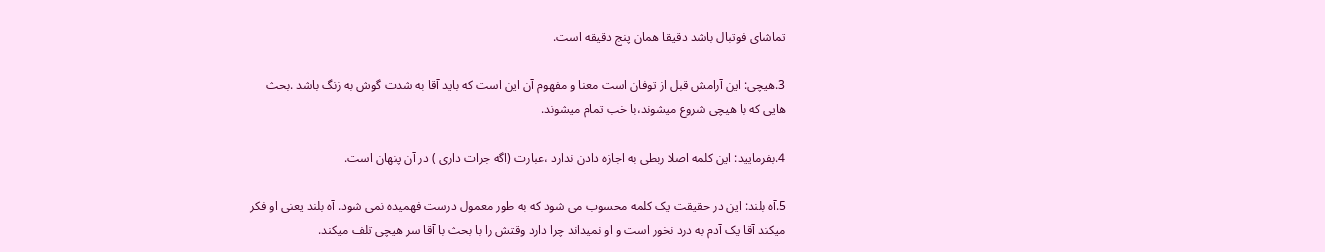تماشای فوتبال باشد دقیقا همان پنج دقیقه است.

3.هیچی: این آرامش قبل از توفان است معنا و مفهوم آن این است که باید آقا به شدت گوش به زنگ باشد .بحث هایی که با هیچی شروع میشوند،با خب تمام میشوند.

4.بفرمایید: این کلمه اصلا ربطی به اجازه دادن ندارد ،عبارت (اگه جرات داری ) در آن پنهان است.

5.آه بلند: این در حقیقت یک کلمه محسوب می شود که به طور معمول درست فهمیده نمی شود. آه بلند یعنی او فکر میکند آقا یک آدم به درد نخور است و او نمیداند چرا دارد وقتش را با بحث با آقا سر هیچی تلف میکند.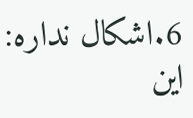6.اشکال نداره: این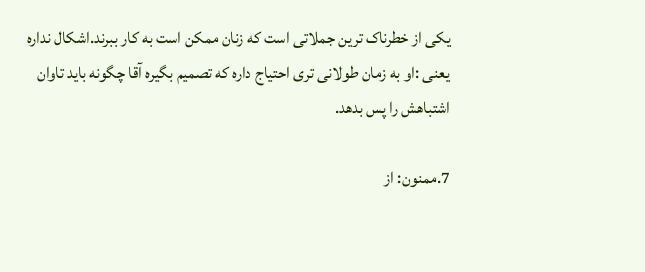یکی از خطرناک ترین جملاتی است که زنان ممکن است به کار ببرند.اشکال نداره یعنی :او به زمان طولانی تری احتیاج داره که تصمیم بگیره آقا چگونه باید تاوان اشتباهش را پس بدهد.

7.ممنون: از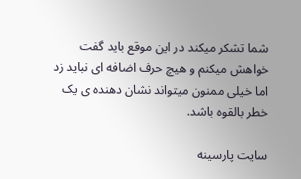شما تشکر میکند در این موقع باید گفت خواهش میکنم و هیچ حرف اضافه ای نباید زد اما خیلی ممنون میتواند نشان دهنده ی یک خطر بالقوه باشد.

سایت پارسینه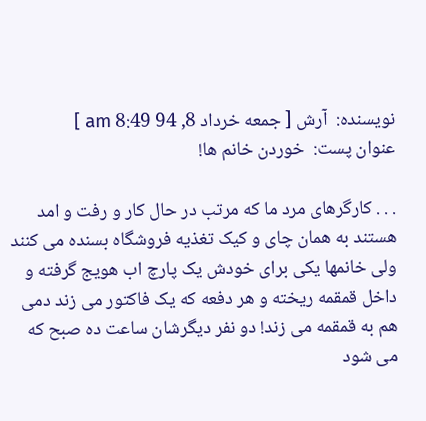نویسنده:  آرش [ جمعه خرداد 8, 94 8:49 am ]
عنوان پست:  خوردن خانم ها!

. . . کارگرهای مرد ما که مرتب در حال کار و رفت و امد هستند به همان چای و کیک تغذیه فروشگاه بسنده می کنند ولی خانمها یکی برای خودش یک پارچ اب هویج گرفته و داخل قمقمه ریخته و هر دفعه که یک فاکتور می زند دمی هم به قمقمه می زند! دو نفر دیگرشان ساعت ده صبح که می شود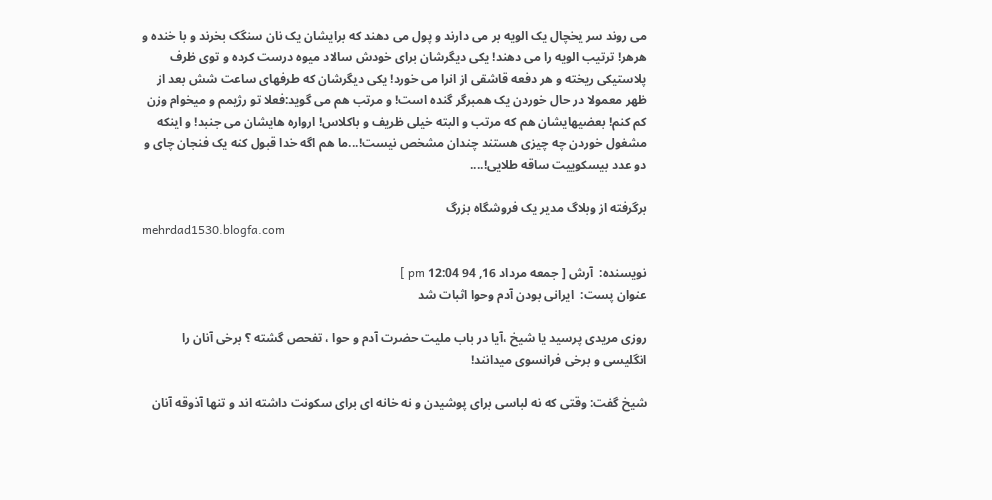می روند سر یخچال یک الویه بر می دارند و پول می دهند که برایشان یک نان سنگک بخرند و با خنده و هرهر! ترتیب الویه را می دهند! یکی دیگرشان برای خودش سالاد میوه درست کرده و توی ظرف پلاستیکی ریخته و هر دفعه قاشقی از انرا می خورد! یکی دیگرشان که طرفهای ساعت شش بعد از ظهر معمولا در حال خوردن یک همبرگر گنده است! و مرتب هم می گوید:فعلا تو رژیمم و میخوام وزن کم کنم! بعضیهایشان هم که مرتب و البته خیلی ظریف و باکلاس! ارواره هایشان می جنبد! و اینکه مشغول خوردن چه چیزی هستند چندان مشخص نیست!...ما هم اگه خدا قبول کنه یک فنجان چای و دو عدد بیسکوییت ساقه طلایی!....

برگرفته از وبلاگ مدیر یک فروشگاه بزرگ
mehrdad1530.blogfa.com

نویسنده:  آرش [ جمعه مرداد 16, 94 12:04 pm ]
عنوان پست:  ایرانی بودن آدم وحوا اثبات شد

روزی مریدی پرسید یا شیخ ،آیا در باب ملیت حضرت آدم و حوا ، تفحص گشته ؟ برخی آنان را انگلیسی و برخی فرانسوی میدانند!

شیخ گفت: وقتی که نه لباسی برای پوشیدن و نه خانه ای برای سکونت داشته اند و تنها آذوقه آنان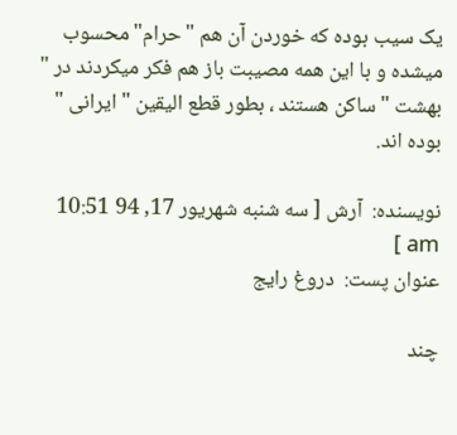یک سیب بوده که خوردن آن هم "حرام" محسوب میشده و با این همه مصیبت باز هم فکر میکردند در " بهشت " ساکن هستند ، بطور قطع الیقین " ایرانی " بوده اند.

نویسنده:  آرش [ سه شنبه شهریور 17, 94 10:51 am ]
عنوان پست:  دروغ رایج

چند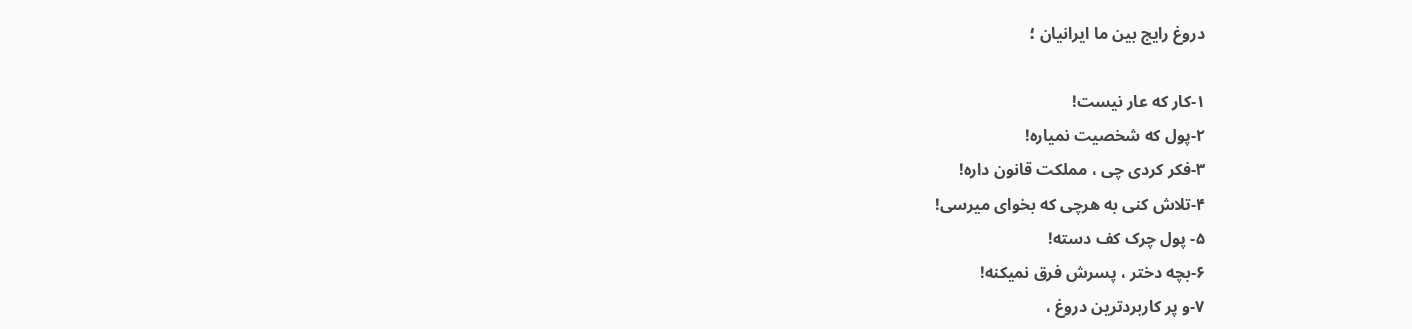دروغ رایج بین ما ایرانیان ؛

۱-کار که عار نیست!
۲-پول که شخصیت نمیاره!
۳-فکر کردی چی ، مملکت قانون داره!
۴-تلاش کنی به هرچی که بخوای میرسی!
۵- پول چرک کف دسته!
۶-بچه دختر ، پسرش فرق نمیکنه!
۷-و پر کاربردترین دروغ ،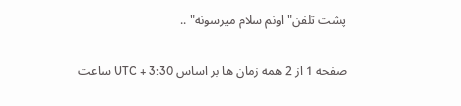پشت تلفن"اونم سلام میرسونه" ..

صفحه 1 از 2 همه زمان ها بر اساس UTC + 3:30 ساعت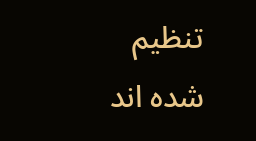تنظیم شده اند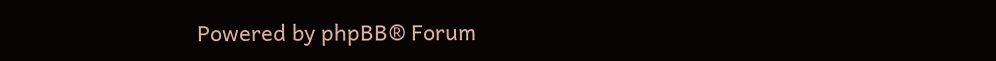Powered by phpBB® Forum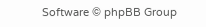Software © phpBB Group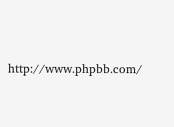http://www.phpbb.com/